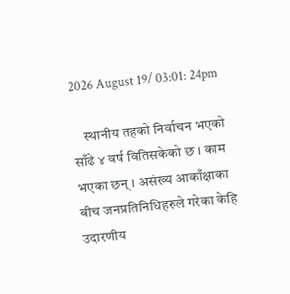2026 August 19/ 03:01: 24pm

    स्थानीय तहको निर्वाचन भएको साँढे ४ वर्ष वितिसकेको छ । काम भएका छन् । असंख्य आकाँक्षाका बीच जनप्रतिनिधिहरुले गरेका केहि उदारणीय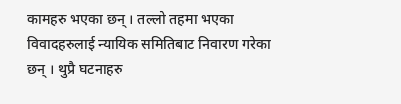कामहरु भएका छन् । तल्लो तहमा भएका विवादहरुलाई न्यायिक समितिबाट निवारण गरेका छन् । थुप्रै घटनाहरु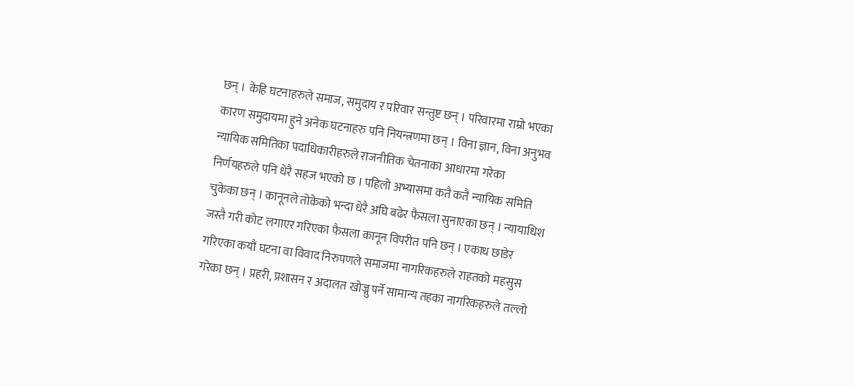छन् । केहि घटनाहरुले समाज, समुदाय र परिवार सन्तुष्ट छन् । परिवारमा राम्रो भएका कारण समुदायमा हुने अनेक घटनाहरु पनि नियन्त्रणमा छन् । विना ज्ञान, विना अनुभव न्यायिक समितिका पदाधिकारीहरुले राजनीतिक चेतनाका आधारमा गरेका निर्णयहरुले पनि धेरै सहज भएको छ । पहिलो अभ्यासमा कतै कतै न्यायिक समिति चुकेका छन् । कानूनले तोकेको भन्दा धेरै अघि बढेर फैसला सुनाएका छन् । न्यायाधिश जस्तै गरी कोट लगाएर गरिएका फैसला कानून विपरीत पनि छन् । एकाध छाडेर गरिएका कयौं घटना वा विवाद निरुपणले समाजमा नागरिकहरुले राहतको महसुस गरेका छन् । प्रहरी, प्रशासन र अदालत खोज्नु पर्ने सामान्य तहका नागरिकहरुले तल्लो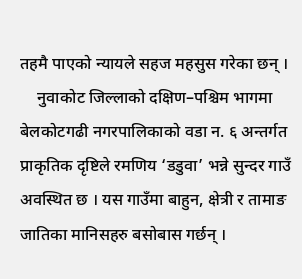तहमै पाएको न्यायले सहज महसुस गरेका छन् ।
    नुवाकोट जिल्लाको दक्षिण–पश्चिम भागमा बेलकोटगढी नगरपालिकाको वडा न. ६ अन्तर्गत प्राकृतिक दृष्टिले रमणिय ‘डडुवा’ भन्ने सुन्दर गाउँ अवस्थित छ । यस गाउँमा बाहुन, क्षेत्री र तामाङ जातिका मानिसहरु बसोबास गर्छन् ।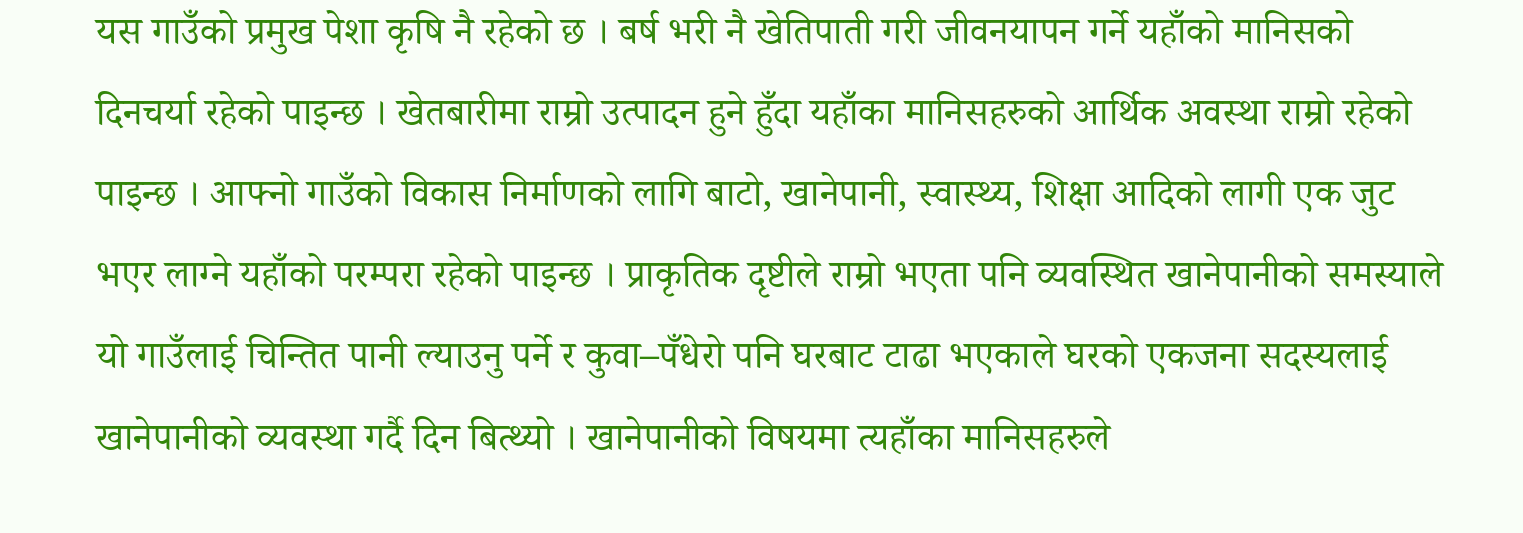यस गाउँको प्रमुख पेशा कृषि नै रहेको छ । बर्ष भरी नै खेतिपाती गरी जीवनयापन गर्ने यहाँको मानिसको दिनचर्या रहेको पाइन्छ । खेतबारीमा राम्रो उत्पादन हुने हुँदा यहाँका मानिसहरुको आर्थिक अवस्था राम्रो रहेको पाइन्छ । आफ्नो गाउँको विकास निर्माणको लागि बाटो, खानेपानी, स्वास्थ्य, शिक्षा आदिको लागी एक जुट भएर लाग्ने यहाँको परम्परा रहेको पाइन्छ । प्राकृतिक दृष्टीले राम्रो भएता पनि व्यवस्थित खानेपानीको समस्याले यो गाउँलाई चिन्तित पानी ल्याउनु पर्ने र कुवा–पँधेरो पनि घरबाट टाढा भएकाले घरको एकजना सदस्यलाई खानेपानीको व्यवस्था गर्दै दिन बित्थ्यो । खानेपानीको विषयमा त्यहाँका मानिसहरुले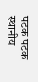पटक पटक स्थानीय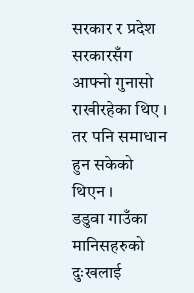सरकार र प्रदेश सरकारसँग आफ्नो गुनासो राखीरहेका थिए । तर पनि समाधान हुन सकेको थिएन ।
डडुवा गाउँका मानिसहरुको दुःखलाई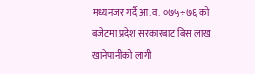मध्यनजर गर्दै आ.व. ०७५÷७६ को बजेटमा प्रदेश सरकारबाट बिस लाख खानेपानीको लागी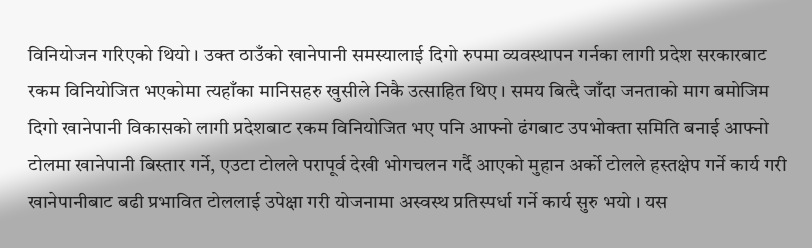विनियोजन गरिएको थियो । उक्त ठाउँको खानेपानी समस्यालाई दिगो रुपमा व्यवस्थापन गर्नका लागी प्रदेश सरकारबाट रकम विनियोजित भएकोमा त्यहाँका मानिसहरु खुसीले निकै उत्साहित थिए । समय बित्दै जाँदा जनताको माग बमोजिम दिगो खानेपानी विकासको लागी प्रदेशबाट रकम विनियोजित भए पनि आफ्नो ढंगबाट उपभोक्ता समिति बनाई आफ्नो टोलमा खानेपानी बिस्तार गर्ने, एउटा टोलले परापूर्व देखी भोगचलन गर्दै आएको मुहान अर्को टोलले हस्तक्षेप गर्ने कार्य गरी खानेपानीबाट बढी प्रभावित टोललाई उपेक्षा गरी योजनामा अस्वस्थ प्रतिस्पर्धा गर्ने कार्य सुरु भयो । यस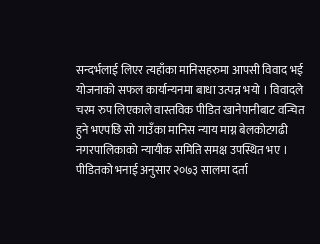सन्दर्भलाई लिएर त्यहाँका मानिसहरुमा आपसी विवाद भई योजनाको सफल कार्यान्यनमा बाधा उत्पन्न भयो । विवादले चरम रुप लिएकाले वास्तविक पीडित खानेपानीबाट वन्चित हुने भएपछि सो गाउँका मानिस न्याय माग्न बेलकोटगढी नगरपालिकाको न्यायीक समिति समक्ष उपस्थित भए । पीडितको भनाई अनुसार २०७३ सालमा दर्ता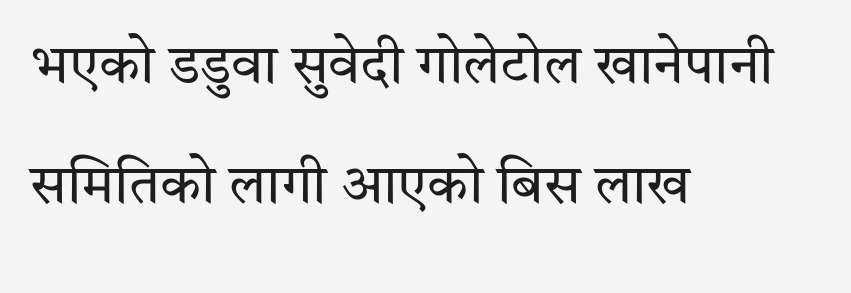भएको डडुवा सुवेदी गोलेटोल खानेपानी समितिको लागी आएको बिस लाख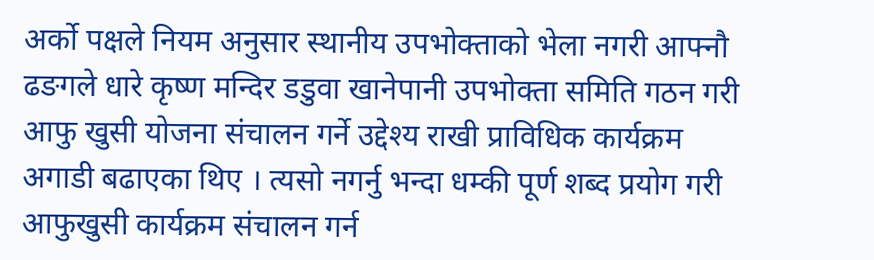अर्को पक्षले नियम अनुसार स्थानीय उपभोक्ताको भेला नगरी आफ्नौ ढङगले धारे कृष्ण मन्दिर डडुवा खानेपानी उपभोक्ता समिति गठन गरी आफु खुसी योजना संचालन गर्ने उद्देश्य राखी प्राविधिक कार्यक्रम अगाडी बढाएका थिए । त्यसो नगर्नु भन्दा धम्की पूर्ण शब्द प्रयोग गरी आफुखुसी कार्यक्रम संचालन गर्न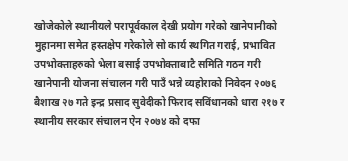खोजेकोले स्थानीयले परापूर्वकाल देखी प्रयोग गरेको खानेपानीको मुहानमा समेत हस्तक्षेप गरेकोले सो कार्य स्थगित गराई, प्रभावित उपभोक्ताहरुको भेला बसाई उपभोक्ताबाटै समिति गठन गरी खानेपानी योजना संचालन गरी पाउँ भन्ने व्यहोराको निवेदन २०७६ बैशाख २७ गते इन्द्र प्रसाद सुवेदीको फिराद सविंधानको धारा २१७ र स्थानीय सरकार संचालन ऐन २०७४ को दफा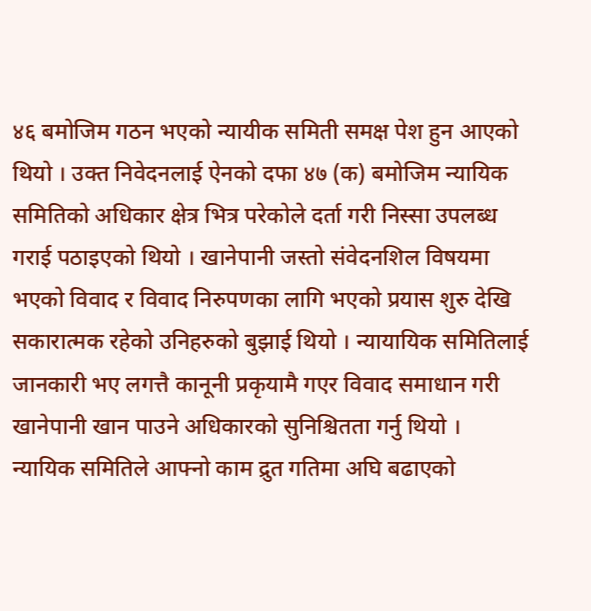४६ बमोजिम गठन भएको न्यायीक समिती समक्ष पेश हुन आएको थियो । उक्त निवेदनलाई ऐनको दफा ४७ (क) बमोजिम न्यायिक समितिको अधिकार क्षेत्र भित्र परेकोले दर्ता गरी निस्सा उपलब्ध गराई पठाइएको थियो । खानेपानी जस्तो संवेदनशिल विषयमा भएको विवाद र विवाद निरुपणका लागि भएको प्रयास शुरु देखि सकारात्मक रहेको उनिहरुको बुझाई थियो । न्यायायिक समितिलाई जानकारी भए लगत्तै कानूनी प्रकृयामै गएर विवाद समाधान गरी खानेपानी खान पाउने अधिकारको सुनिश्चितता गर्नु थियो ।
न्यायिक समितिले आफ्नो काम द्रुत गतिमा अघि बढाएको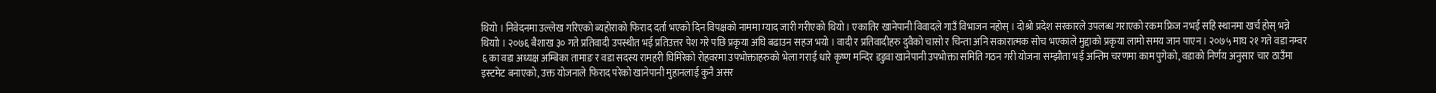थियो । निवेदनमा उल्लेख गरिएको ब्यहोराको फिराद दर्ता भएको दिन विपक्षको नाममा म्याद जारी गरीएको थियो । एकातिर खानेपानी विवादले गाउँ विभाजन नहोस् । दोश्रो प्रदेश सरकारले उपलब्ध गराएको रकम फ्रिज नभई सहि स्थानमा खर्च होस् भन्ने थियाो । २०७६ बैशाख ३० गते प्रतिवादी उपस्थीत भई प्रतिउत्तर पेश गरे पछि प्रकृया अघि बढाउन सहज भयो । वादी र प्रतिवादीहरु दुवैको चासो र चिन्ता अनि सकारात्मक सोच भएकाले मुद्दाको प्रकृया लामो समय जान पाएन । २०७५ माघ २१ गते वडा नम्वर ६ का वडा अध्यक्ष अम्बिका तामाङ र वडा सदस्य रामहरी घिमिरेको रोहवरमा उपभोक्ताहरुको भेला गराई धारे कृष्ण मन्दिर डडुवा खानेपानी उपभोक्ता समिति गठन गरी योजना सम्झौता भई अन्तिम चरणमा काम पुगेको, वडाको निर्णय अनुसार चार ठाउँमा इस्टमेट बनाएको, उक्त योजनाले फिराद परेको खानेपानी मुहानलाई कुनै असर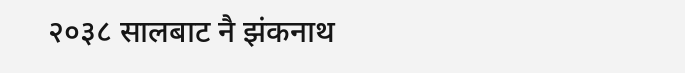२०३८ सालबाट नै झंकनाथ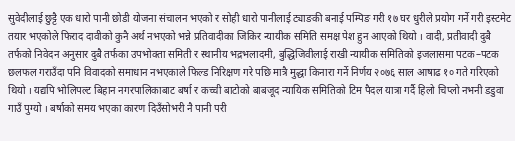सुवेदीलाई छुट्टै एक धारो पानी छोडी योजना संचालन भएको र सोही धारो पानीलाई ट्याङकी बनाई पम्पिङ गरी १७ घर धुरीले प्रयोग गर्ने गरी इस्टमेट तयार भएकोले फिराद दावीको कुनै अर्थ नभएको भन्ने प्रतिवादीका जिकिर न्यायीक समिति समक्ष पेश हुन आएको थियो । वादी, प्रतीवादी दुबै तर्फको निवेदन अनुसार दुबै तर्फका उपभोक्ता समिती र स्थानीय भद्रभलादमी, बुद्धिजिवीलाई राखी न्यायीक समितिको इजलासमा पटक–पटक छलफल गराउँदा पनि विवादको समाधान नभएकाले फिल्ड निरिक्षण गरे पछि मात्रै मुद्धा किनारा गर्ने निर्णय २०७६ साल आषाढ १० गते गरिएको थियो । यद्यपि भोलिपल्ट बिहान नगरपालिकाबाट बर्षा र कच्ची बाटोको बाबजूद न्यायिक समितिको टिम पैदल यात्रा गर्दै हिलो चिप्लो नभनी डडुवा गाउँ पुग्यो । बर्षाको समय भएका कारण दिउँसोभरी नै पानी परी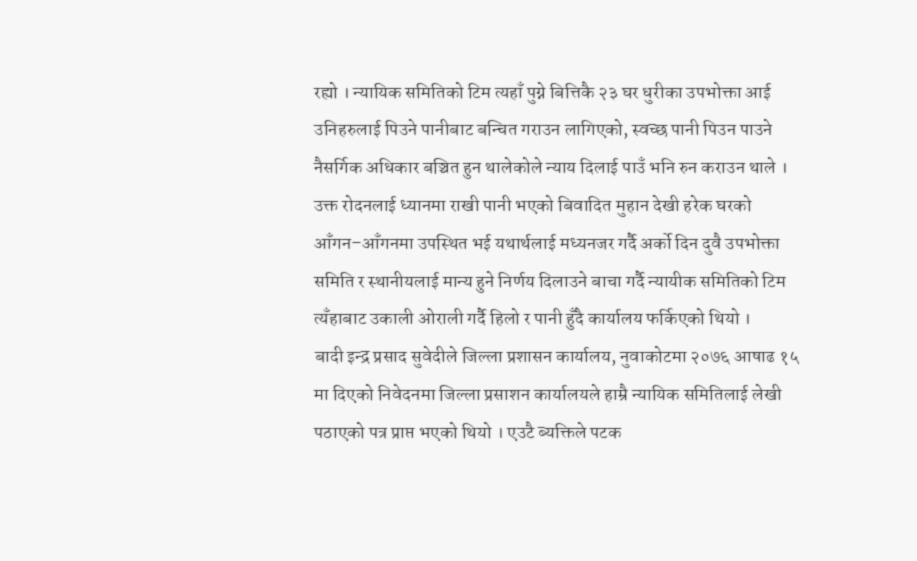रह्यो । न्यायिक समितिको टिम त्यहाँ पुग्ने बित्तिकै २३ घर धुरीका उपभोक्ता आई उनिहरुलाई पिउने पानीबाट बन्चित गराउन लागिएको, स्वच्छ पानी पिउन पाउने नैसर्गिक अधिकार बञ्चित हुन थालेकोले न्याय दिलाई पाउँ भनि रुन कराउन थाले । उक्त रोदनलाई ध्यानमा राखी पानी भएको बिवादित मुहान देखी हरेक घरको आँगन–आँगनमा उपस्थित भई यथार्थलाई मध्यनजर गर्दै अर्को दिन दुवै उपभोक्ता समिति र स्थानीयलाई मान्य हुने निर्णय दिलाउने बाचा गर्दै न्यायीक समितिको टिम त्यँहाबाट उकाली ओराली गर्दै हिलो र पानी हुँदै कार्यालय फर्किएको थियो ।
बादी इन्द्र प्रसाद सुवेदीले जिल्ला प्रशासन कार्यालय, नुवाकोटमा २०७६ आषाढ १५ मा दिएको निवेदनमा जिल्ला प्रसाशन कार्यालयले हाम्रै न्यायिक समितिलाई लेखी पठाएको पत्र प्राप्त भएको थियो । एउटै ब्यक्तिले पटक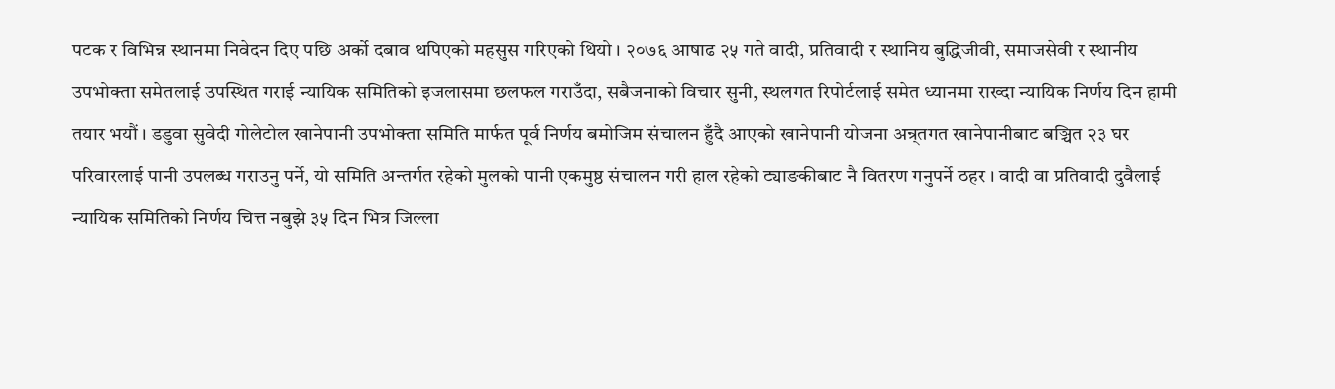पटक र विभिन्न स्थानमा निवेदन दिए पछि अर्को दबाव थपिएको महसुस गरिएको थियो । २०७६ आषाढ २५ गते वादी, प्रतिवादी र स्थानिय बुद्धिजीवी, समाजसेवी र स्थानीय उपभोक्ता समेतलाई उपस्थित गराई न्यायिक समितिको इजलासमा छलफल गराउँदा, सबैजनाको विचार सुनी, स्थलगत रिपोर्टलाई समेत ध्यानमा राख्दा न्यायिक निर्णय दिन हामी तयार भयौं । डडुवा सुवेदी गोलेटोल खानेपानी उपभोक्ता समिति मार्फत पूर्व निर्णय बमोजिम संचालन हुँदै आएको खानेपानी योजना अन्र्तगत खानेपानीबाट बञ्चित २३ घर परिवारलाई पानी उपलब्ध गराउनु पर्ने, यो समिति अन्तर्गत रहेको मुलको पानी एकमुष्ठ संचालन गरी हाल रहेको ट्याङकीबाट नै वितरण गनुपर्ने ठहर । वादी वा प्रतिवादी दुवैलाई न्यायिक समितिको निर्णय चित्त नबुझे ३५ दिन भित्र जिल्ला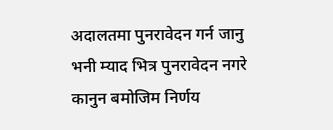अदालतमा पुनरावेदन गर्न जानु भनी म्याद भित्र पुनरावेदन नगरे कानुन बमोजिम निर्णय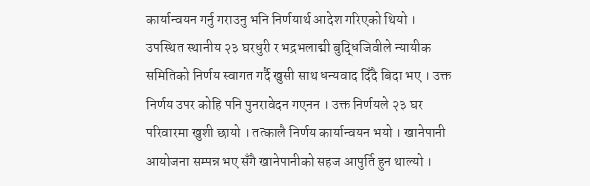कार्यान्वयन गर्नु गराउनु भनि निर्णयार्थ आदेश गरिएको थियो । उपस्थित स्थानीय २३ घरधुरी र भद्रभलाद्मी बुद्धिजिवीले न्यायीक समितिको निर्णय स्वागत गर्दै खुसी साथ धन्यवाद दिँदै बिदा भए । उक्त निर्णय उपर कोहि पनि पुनरावेदन गएनन । उक्त निर्णयले २३ घर परिवारमा खुशी छायो । तत्कालै निर्णय कार्यान्वयन भयो । खानेपानी आयोजना सम्पन्न भए सँगै खानेपानीको सहज आपुर्ति हुन थाल्यो ।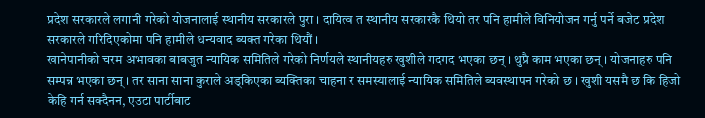प्रदेश सरकारले लगानी गरेको योजनालाई स्थानीय सरकारले पुरा । दायित्व त स्थानीय सरकारकै थियो तर पनि हामीले विनियोजन गर्नु पर्ने बजेट प्रदेश सरकारले गरिदिएकोमा पनि हामीले धन्यवाद ब्यक्त गरेका थियौं ।
खानेपानीको चरम अभावका बाबजुत न्यायिक समितिले गरेको निर्णयले स्थानीयहरु खुशीले गदगद भएका छन् । थुप्रै काम भएका छन् । योजनाहरु पनि सम्पन्न भएका छन् । तर साना साना कुराले अड्किएका ब्यक्तिका चाहना र समस्यालाई न्यायिक समितिले ब्यवस्थापन गरेको छ । खुशी यसमै छ कि हिजो केहि गर्न सक्दैनन, एउटा पार्टीबाट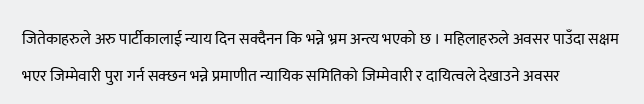जितेकाहरुले अरु पार्टीकालाई न्याय दिन सक्दैनन कि भन्ने भ्रम अन्त्य भएको छ । महिलाहरुले अवसर पाउँदा सक्षम भएर जिम्मेवारी पुरा गर्न सक्छन भन्ने प्रमाणीत न्यायिक समितिको जिम्मेवारी र दायित्वले देखाउने अवसर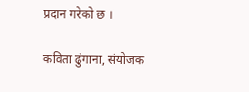प्रदान गरेको छ ।

कविता ढुंगाना, संयोजक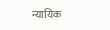न्यायिक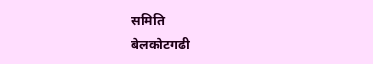समिति
बेलकोटगढी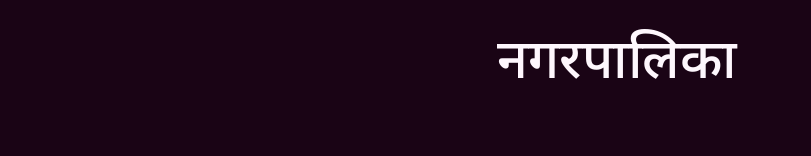नगरपालिका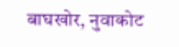बाघखोर, नुवाकोट